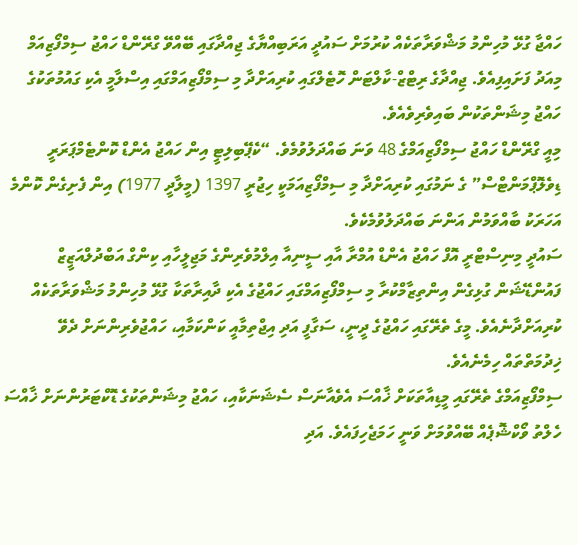ހައްޖާ ގުޅޭ މުހިންމު މަޝްވަރާތަކެއް ކުރުމަށް ސައުދީ އަރަބިއްޔާގެ ޖިއްދާގައި ބޭއްވޭ ގްރޭންޑް ހައްޖު ސިމްފޯޒިއަމް މިއަދު ފަށައިފިއެވެ. ޖިއްދާގެ ރިޓްޒް-ކާލްޓަން ހޮޓެލްގައި ކުރިއަށްދާ މި ސިމްފޯޒިއަމްގައި އިސްލާމީ އެކި ގައުމުތަކުގެ ހައްޖު މިޝަންތަކުން ބައިވެރިވެއެވެ.
މިއީ ގްރޭންޑް ހައްޖު ސިމްފޯޒިއަމްގެ 48 ވަނަ ބައްދަލުވުމެވެ. “ކެޕޭބިލިޓީ އިން ހައްޖު އެންޑް ކޮންޓެމްޕަރަރީ ޑިވެލޮޕްމަންޓްސް” ގެ ނަމުގައި ކުރިއަށްދާ މި ސިމްފޯޒިއަމަކީ ހިޖުރީ 1397 (މީލާދީ 1977) އިން ފެށިގެން ކޮންމެ އަހަރަކު ބާއްވަމުން އަންނަ ބައްދަލުވުމެކެވެ.
ސައުދީ މިނިސްޓްރީ އޮފް ހައްޖު އެންޑް އުމްރާ އާއި ސީނިއާ އިލްމުވެރިންގެ މަޖިލީހާއި ކިންގް އަބްދުލްއަޒީޒް ފައުންޑޭޝަން ގުޅިގެން އިންތިޒާމްކުރާ މި ސިމްފޯޒިއަމްގައި ހައްޖުގެ އެކި ދާއިރާތަކާ ގުޅޭ މުހިންމު މަޝްވަރާތަކެއް ކުރިއަށްދާނެއެވެ. މީގެ ތެރޭގައި ހައްޖުގެ ދީނީ، ސަގާފީ އަދި އިޖްތިމާއީ ކަންކަމާއި، ހައްޖުވެރިންނަށް ދެވޭ ޚިދުމަތްތައް ހިމެނެއެވެ.
ސިމްފޯޒިއަމްގެ ތެރޭގައި މީޑިއާތަކަށް ޚާއްސަ އެވެއާނަސް ސެޝަނަކާއި، ހައްޖު މިޝަންތަކުގެ ޑޮކްޓަރުންނަށް ޚާއްސަ ހެލްތު ވޯކްޝޮޕެއް ބޭއްވުމަށް ވަނީ ހަމަޖެހިފައެވެ. އަދި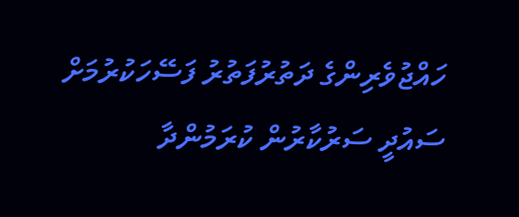ހައްޖުވެރިންގެ ދަތުރުފަތުރު ފަސޭހަކުރުމަށް ސައުދީ ސަރުކާރުން ކުރަމުންދާ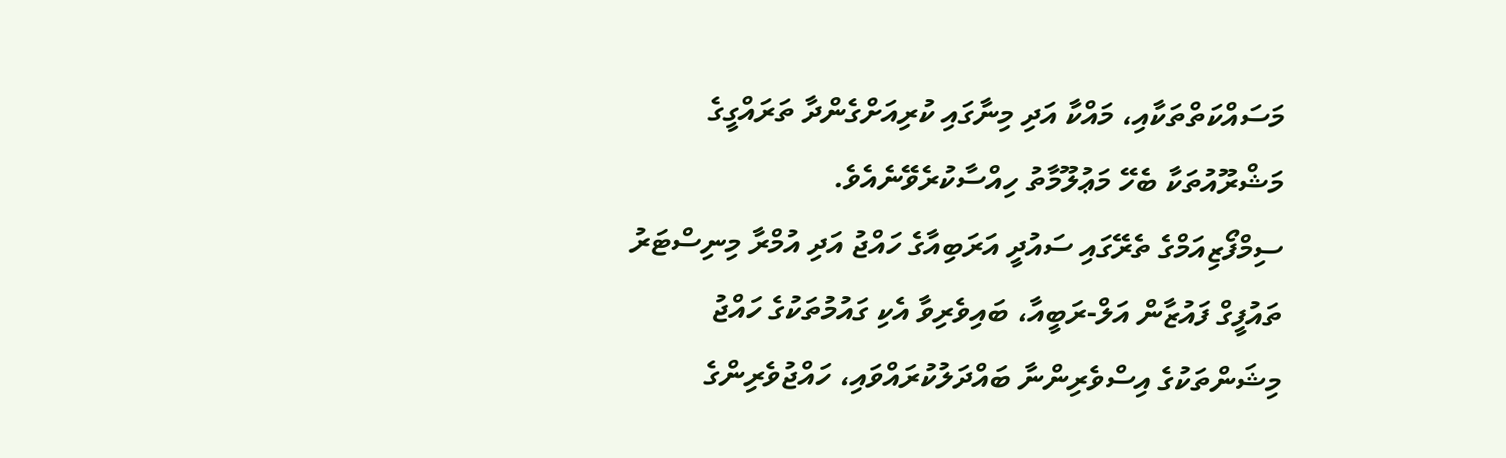މަސައްކަތްތަކާއި، މައްކާ އަދި މިނާގައި ކުރިއަށްގެންދާ ތަރައްގީގެ މަޝްރޫއުތަކާ ބެހޭ މަޢުލޫމާތު ހިއްސާކުރެވޭނެއެވެ.
ސިމްފޯޒިއަމްގެ ތެރޭގައި ސައުދީ އަރަބިއާގެ ހައްޖު އަދި އުމްރާ މިނިސްޓަރު ތައުފީގް ފައުޒާން އަލް-ރަބީއާ، ބައިވެރިވާ އެކި ގައުމުތަކުގެ ހައްޖު މިޝަންތަކުގެ އިސްވެރިންނާ ބައްދަލުކުރައްވައި، ހައްޖުވެރިންގެ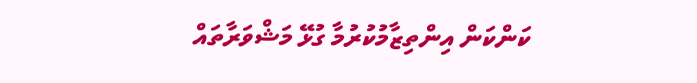ކަންކަން އިންތިޒާމުކުރުމާ ގުޅޭ މަޝްވަރާތައް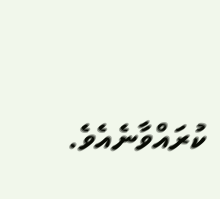ކުރައްވާނެއެވެ.